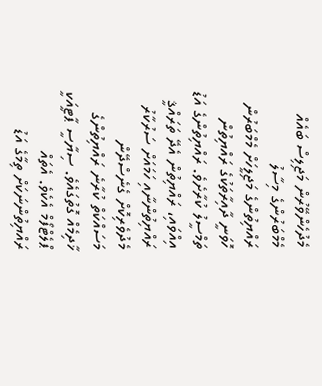މެދުހެންވޭރުން މަޖިލިސް ބައެއް މެމްބަރުންގެ މިސާލު
ރައްޔިތުންގެ މަޖިލީހަށް މެމްބަރުން ހޮވަނީ ދާއިރާތަކުގެ ރައްޔިތުން ތަމްސީލު ކުރާށެވެ. ރައްޔިތުންގެ އަޑު އިއްވައި، ރައްޔިތުން އެދޭ ތަރައްޤީ ރައްޔިތުންނާއި ހަމައަށް ސަރުކާރު މެދުވެރިކޮށް ގެނެސްދޭން މަސައްކަތް ކުރާނެ ރައްޔިތުންގެ ޚާދިމެއް ގޮތުގައެވެ. ސިޔާސީ ޕާޓީއަކީ ޕްލެޓްފޯމް އެކެވެ. އެތައް ރައްޔިތުންނަކަށް ތިމާގެ އަޑު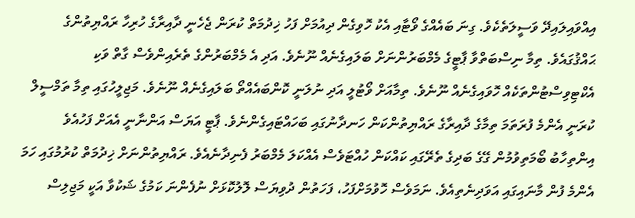އިއްވައިލައިދޭ ވަސީލަތެކެވެ. ގިނަ ބައެއްގެ ވޯޓާއި އެކު ހޮވިގެން ދިއުމަށް ފަހު ޚިދުމަތް ކުރަން ޖެހެނީ ދާއިރާގެ ހުރިހާ ރައްޔިތުންގެ ޙައްޤުގައެވެ. ތިމާ ނިސްބަތްވާ ޕާޓީގެ މެމްބަރުންނަށް ބަލައިގެނެއް ނޫނެވެ. އަދި އެ މެމްބަރުންގެ ތެރެއިންވެސް ގާތް ވަކި އެކްޓިވިސްޓުންތަކެއް ހޮވައިގެނެއް ނޫނެވެ. ތިމާއަށް ވޯޓުލީ އަދި ނުލަނީ ކޮންބައެއްތޯ ބަލައިގެނެއް ނޫނެވެ. މަޖިލީހުގައި ތިމާ ތަމްސީލް ކުރަނީ އެންމެ ފުރަތަމަ ތިމާގެ ދާއިރާގެ ރައްޔިތުންކަން ހަނދާނުގައި ބަހައްޓައިގެންނެވެ. ޕާޓީ އަޔަސް އަންނާނީ އެއަށް ފަހުއެވެ
އިންތިހާބު ބޯމަތިވުމުން ގޭގެ ބަދިގެ ތެރޭގައި ކައްކަން ހުއްޓަވެސް އެއްކަލަ މެމްބަރު ފެނިދާނެއެވެ. ރައްޔިތުންނަށް ޚިދުމަތް ކުރުމުގައި ހަމަ އެންމެ ފުން މާނައިގައި އަވަދިނެތިއެވެ. ނަމަވެސް ހޮވުމަށްފަހު، ފަހަތުން ދުވިޔަސް ލޮލުކޮޅަށް ނުފެންނަ ކަމުގެ ޝަކުވާ އަކީ މަޖިލިސް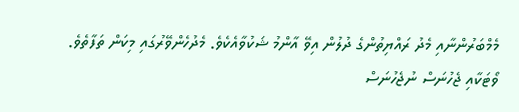މެމްބަރުންނާއި މެދު ރައްޔިތުންގެ ދުލުން އިވޭ އާންމު ޝަކުވާއެކެވެ. މެދުހެންވޭރުގައި މިކަން ތަފާތެވެ. ވޯޓަކާއި ޖެހުނަސް ނުޖެހުނަސް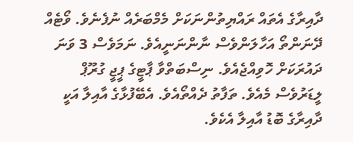ދާއިރާގެ އެތައް ރައްޔިތުންނަކަށް މެމްބަރެއް ނުފެނެވެ. ވޯޓެއް ދޭނަންތޯ އަހާލަންވެސް ނާންނަނީއެވެ. ނަމަވެސް 3 ވަނަ ދައުރަކަށް ހޮވިއްޖެއެވެ. ނިސްބަތްވާ ޕާޓީގެ ޕީޖީ ގުރޫޕް ލީޑަރުވެސް މެއެވެ. ތަފާތު ދެއްތޯއެވެ. އެބޭފުޅާގެ އާއިލާ އަކީ ދާއިރާގެ ބޮޑު އާއިލާ އެކެވެ.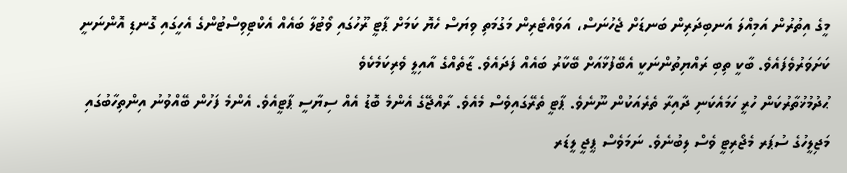މީގެ އިތުރުން އަމިއްލަ އަނބިދަރިން ބަނޑަށް ޖެހުނަސް، އަވައްޓެރިން މަގުމަތި ވިޔަސް ހެޔޮ ކަމަށް ޕާޓީ ރޫހުގައި ވޯޓުލާ ބައެއް އެކްޓިވިސްޓުންގެ އެހީގައި ގޮނޑި އޮންނަނީ ކަށަވަރުވެފައެވެ. ބާކީ ތިބި ރައްޔިތުންނަކީ އެބޭފުޅާއަށް ބޭކާރު ބައެއް ފަދައެވެ. ޒާތެއްގެ އާއިލީ ވެރިކަމެކެވެ
ޙުދުމުޚުތާރުކަން ހުރީ ހަމައެކަނި ދާއިރާ ތެރެއަކުން ނޫނެވެ. ޕާޓީ ތެރޭގައިވެސް މެއެވެ. ރާއްޖޭގެ އެންމެ ބޮޑު އެއް ސިޔާސީ ޕާޓީއެވެ. އެންމެ ފަހުން ބޭއްވުނު އިންތިހާބުގައި މަޖިލީހުގެ ސުޕަރ މެޖޯރިޓީ ވެސް ލިބުނެވެ. ނަމަވެސް ޕީޖީ ލީޑަރ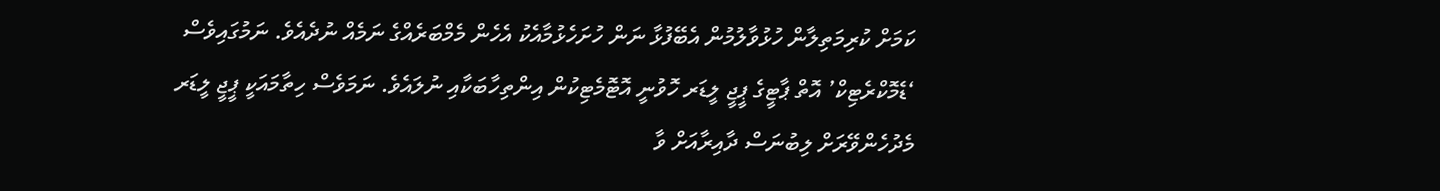ކަމަށް ކުރިމަތިލާން ހުޅުވާލުމުން އެބޭފުޅާ ނަން ހުށަހެޅުމާއެކު އެހެން މެމްބަރެއްގެ ނަމެއް ނުދެއެވެ. ނަމުގައިވެސް ‘ޑެމޮކްރެޓިކް’ އޮތް ޕާޓީގެ ޕީޖީ ލީޑަރ ހޮވުނީ އޮޓޮމެޓިކުން އިންތިހާބަކާއި ނުލައެވެ. ނަމަވެސް ހިތާމައަކީ ޕީޖީ ލީޑަރ މެދުހެންވޭރަށް ލިބުނަސް ދާއިރާއަށް ވާ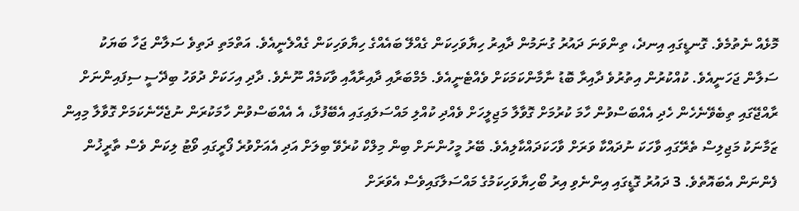މޮޅެއް ނެތުމެވެ. ގޮނޑީގައި އިނދެ، ތިންވަނަ ދައުރު ގުނަމުން ދާއިރު ހިޔާވަހިކަން ގެއްލޭ ބައެއްގެ ހިޔާވަހިކަން ގެއްލެނީއެވެ. އަތްމަތި ދަތިވެ ސަލާން ޖަހާ ބަޔަކު ސަލާން ޖަހަނީއެވެ. ކުއްކުރުން އިތުރުވެ ދާއިރާ ބޮޑު ނާމާންކަމަކަށް ވެއްޓެނީއެވެ. މެމްބަރާއި ދާއިރާއާއި ވާކަމެއް ނޫނެވެ. ދާދި އިހަކަށް ދުވަހު ބިދޭސީ ސިފައިންނަށް ރާއްޖޭގައި ތިބެވޭނެހެން ހެދި އެއްބަސްވުން ހާމަ ކުރުމަށް ގޮވާލާ މަޖިލީހަށް ވެއްދި ކުއްލި މައްސަލައިގައި އެބޭފުޅާ، އެ އެއްބަސްވުން ހާމަކުރަން ނުޖެހޭނެކަމަށް ގޮވާލާ މިއިން ޒަމާނަކު މަޖިލިސް ތެރޭގައި ވާހަކަ ނުދައްކާ ވަރަށް ވާހަކަދައްކާލިއެވެ. ބޭރު މީހުންނަށް ބިން މިލްކް ކުރެވޭ ބިލަށް އަދި އެއަށްވުރެ ފޯރީގައި ވޯޓު ލިކަން ވެސް ތާރީޚުން ފެންނަން އެބައޮތެވެ. 3 ދައުރު ގޮޑީގައި އިންނެވި އިރު ބޯހިޔާވަހިކަމުގެ މައްސަލާގައިވެސް އެވަރަށް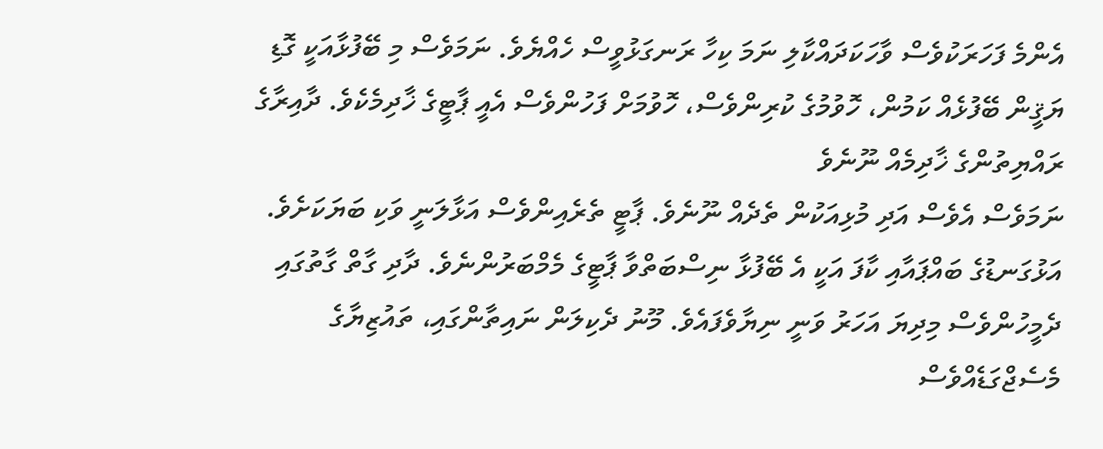އެންމެ ފަހަރަކުވެސް ވާހަކަދައްކާލި ނަމަ ކިހާ ރަނގަޅުވީސް ހެއްޔެވެ. ނަމަވެސް މި ބޭފުޅާއަކީ ގޮޑި ޔަޤީން ބޭފުޅެއް ކަމުން، ހޮވުމުގެ ކުރިންވެސް، ހޮވުމަށް ފަހުންވެސް އެއީ ޕާޓީގެ ޚާދިމެކެވެ. ދާއިރާގެ ރައްޔިތުންގެ ޚާދިމެއް ނޫނެވެ
ނަމަވެސް އެވެސް އަދި މުޅިއަކުން ތެދެއް ނޫނެވެ. ޕާޓީ ތެރެއިންވެސް އަޅާލަނީ ވަކި ބަޔަކަށެވެ. އަޅުގަނޑުގެ ބައްޕައާއި ކާފަ އަކީ އެ ބޭފުޅާ ނިސްބަތްވާ ޕާޓީގެ މެމްބަރުންނެވެ. ދާދި ގާތް ގާތުގައި ދެމީހުންވެސް މިދިޔަ އަހަރު ވަނީ ނިޔާވެފައެވެ. މޫނު ދެކިލަން ނައިތާންގައި، ތައުޒިޔާގެ މެސެޖްގަޑެއްވެސް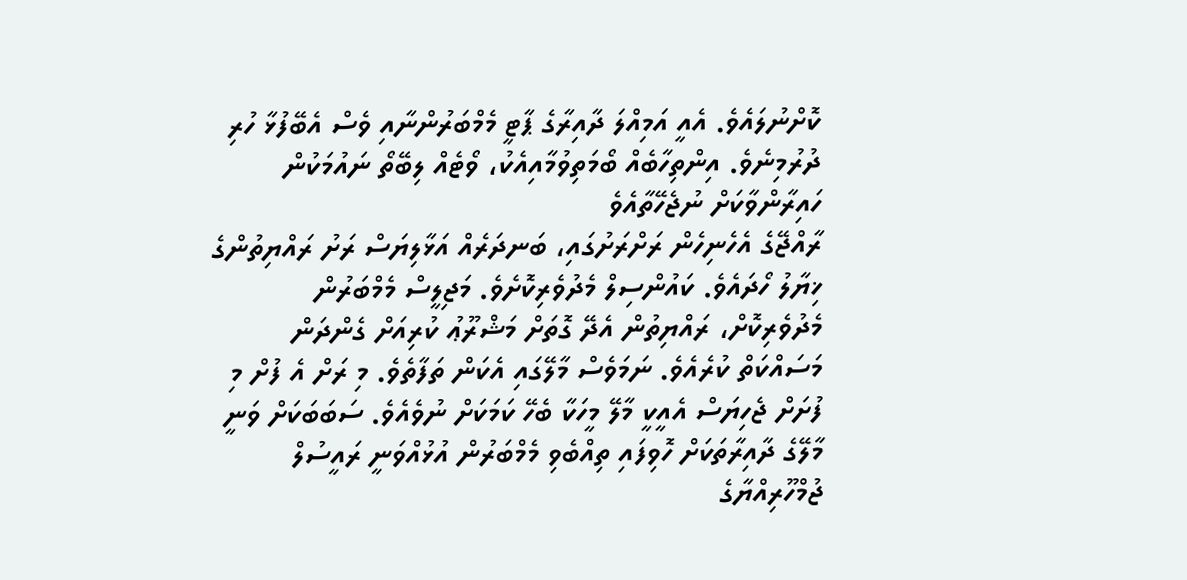ކޮށްނުލައެވެ. އެއީ އަމިއްލަ ދާއިރާގެ ޕާޓީ މެމްބަރުންނާއި ވެސް އެބޭފުޅާ ހުރި ދުރުމިނެވެ. އިންތިހާބެއް ބޯމަތިވުމާއިއެކު، ވޯޓެއް ލިބޭތޯ ނައުމަކުން ހައިރާންވާކަށް ނުޖެހޭތާއެވެ
ރާއްޖޭގެ އެހެނިހެން ރަށްރަށުގައި، ބަނދަރެއް އަޅާލިޔަސް ރަށު ރައްޔިތުންގެ ޚިޔާލު ހޯދައެވެ. ކައުންސިލް މެދުވެރިކޮށެވެ. މަޖިލީސް މެމްބަރުން މެދުވެރިކޮށް، ރައްޔިތުން އެދޭ ގޮތަށް މަޝްރޫޢު ކުރިއަށް ގެންދަން މަސައްކަތް ކުރެއެވެ. ނަމަވެސް މާލޭގައި އެކަން ތަފާތެވެ. މި ރަށް އެ ފުށް މި ފުށަށް ޖެހިޔަސް އެއީކީ މާލޭ މީހަކާ ބެހޭ ކަމަކަށް ނުވެއެވެ. ސަބަބަކަށް ވަނީ މާލޭގެ ދާއިރާތަކަށް ހޮވިފައި ތިއްބެވި މެމްބަރުން އުޅުއްވަނީ ރައީސުލް ޖުމްހޫރިއްޔާގެ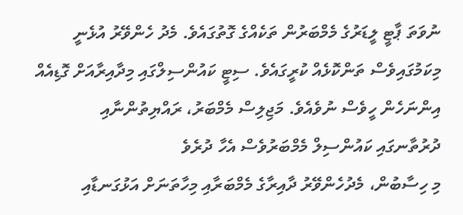ނުވަތަ ޕާޓީ ލީޑަރުގެ މެމްބަރުން ތަކެއްގެ ގޮތުގައެވެ. މެދު ހެންވޭރު އުޅެނީ މިކަމުގައިވެސް ތަންކޮޅެއް ކުރީގައެވެ. ސިޓީ ކައުންސިލްގައި މިދާއިރާއަށް ގޮޑިއެއް އިންނަހެން ހީވެސް ނުވެއެވެ. މަޖިލިސް މެމްބަރު، ރައްޔިތުންނާއި ދުރުތާނގައި ކައުންސިލް މެމްބަރުވެސް އެހާ ދުރެވެ
މި ހިސާބުން، މެދުހެންވޭރު ދާއިރާގެ މެމްބަރާއި މިހާތަނަށް އަޅުގަނޑާއި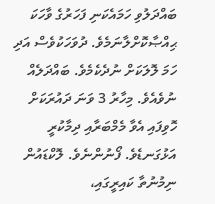ބައްދަލުވި ހަމައެކަނި ފަހަރުގެ ވާހަކަ ޙިއްޞާކޮށްލާނަމެވެ. ދުވަހަކުވެސް އަދި ހަމަ ލޮލަކަށް ނުދެކެމެވެ. ބައްދަލެއް ނުވެއެވެ. މިހާރު 3 ވަނަ ދައުރަކަށް ހޮވިފައި އެވާ މެމްބަރާއި ދިމާކުރީ އަޅުގަނޑެވެ. ފޯނުންނެވެ. ލޮކްޑައުން ނިމުނުތާ ކައިރީގައި،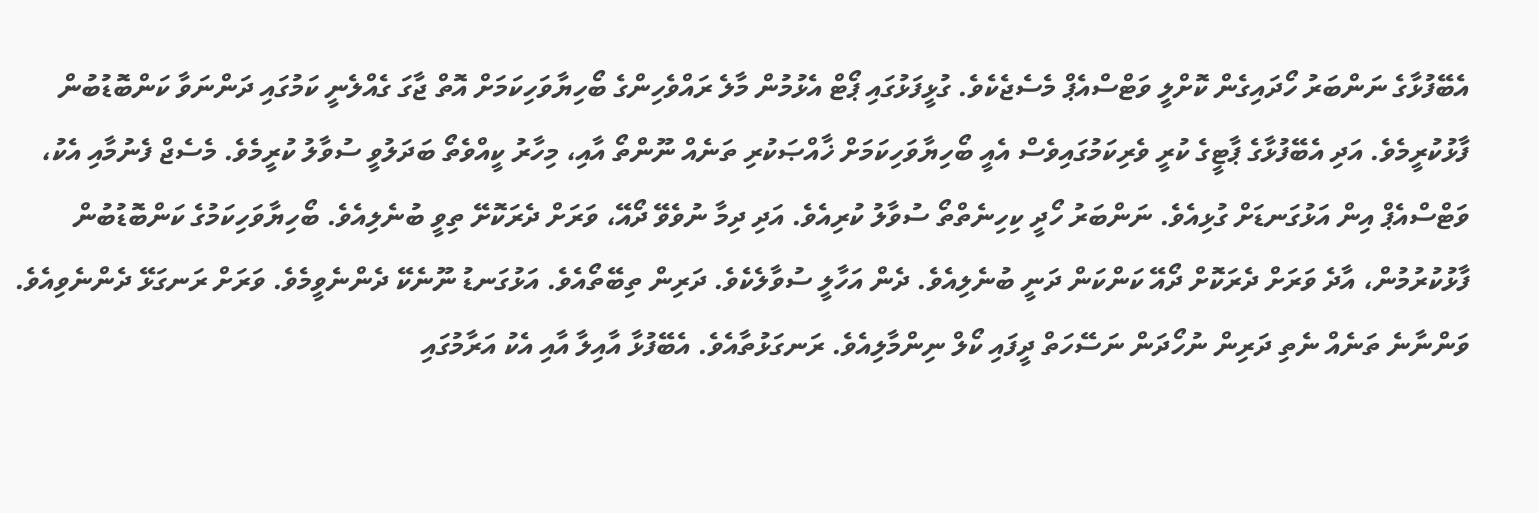އެބޭފުޅާގެ ނަންބަރު ހޯދައިގެން ކޮށްލީ ވަޓްސްއެޕް މެސެޖެކެވެ. ގުޅީފަޅުގައި ޕޯޓް އެޅުމުން މާލެ ރައްވެހިންގެ ބޯހިޔާވަހިކަމަށް އޮތް ޖާގަ ގެއްލެނީ ކަމުގައި ދަންނަވާ ކަންބޮޑުބުން ފާޅުކުރީމެވެ. އަދި އެބޭފުޅާގެ ޕާޓީގެ ކުރީ ވެރިކަމުގައިވެސް އެއީ ބޯހިޔާވަހިކަމަށް ޚާއްޞަކުރި ތަނެއް ނޫންތޯ އާއި، މިހާރު ކީއްވެތޯ ބަދަލުވީ ސުވާލު ކުރީމެވެ. މެސެޖް ފެނުމާއި އެކު، ވަޓްސްއެޕް އިން އަޅުގަނޑަށް ގުޅިއެވެ. ނަންބަރު ހޯދީ ކިހިނެތްތޯ ސުވާލު ކުރިއެވެ. އަދި ދިމާ ނުވެވޭ ދޯއޭ، ވަރަށް ދެރަކޮށޭ ތިވީ ބުނެލިއެވެ. ބޯހިޔާވަހިކަމުގެ ކަންބޮޑުބުން ފާޅުކުރުމުން، އާދެ ވަރަށް ދެރަކޮށް ދޯއޭ ކަންކަން ދަނީ ބުނެލިއެވެ. ދެން އަހާލީ ސުވާލެކެވެ. ދަރިން ތިބޭތޯއެވެ. އަޅުގަނޑު ނޫނެކޭ ދެންނެވީމެވެ. ވަރަށް ރަނގަޅޭ ދެންނެވިއެވެ. ވަންނާނެ ތަނެއް ނެތި ދަރިން ނުހޯދަން ނަސޭހަތް ދީފައި ކޯލް ނިންމާލިއެވެ. ރަނގަޅުތާއެވެ. އެބޭފުޅާ އާއިލާ އާއި އެކު އަރާމުގައި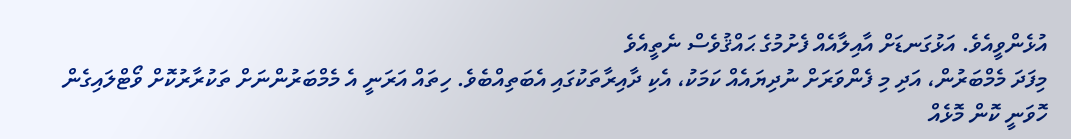އުޅެންވީއެވެ. އަޅުގަނޑަށް އާއިލާއެއް ފެށުމުގެ ޙައްޤުވެސް ނެތީއެވެ
މިފަދަ މެމްބަރުން، އަދި މި ފެންވަރަށް ނުދިޔައެއް ކަމަކު، އެކި ދާއިރާތަކުގައި އެބަތިއްބެވެ. ހިތައް އަރަނީ އެ މެމްބަރުންނަށް ތަކުރާރުކޮށް ވޯޓްލައިގެން ހޮވަނީ ކޮން މޮޅެއް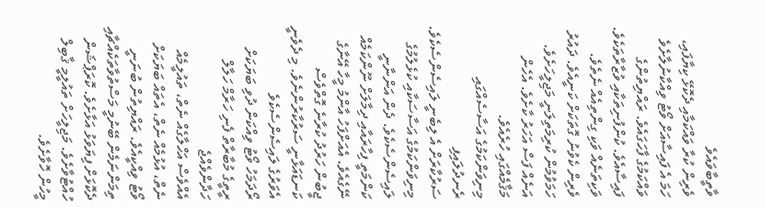ވާތީބާވައެވެ
ވެރިން ކުރާ ވައްކަމާއި ދެކޮޅޭ ކިޔާފައި، ހަމަ އެ ފައިސާއަށް ވޯޓު ވިއްކާނުލާށެވެ
ވައްކަމުގެ ފާހަގައެވެ. ރައްޔިތުންގެ ފައިސާއެވެ. ކުންފުނިތަކާއި ވުޒާރާތަކެވެ. ވަކިތަނެއް ވަކި ގިންތިއެއް ނެތެވެ. ވެރިން ކެވުނު ގޮތަކަށް ކަނީއެވެ. ދައުރު ހަމަވުމުން ކުރިމަތިލަނީ މަޖިލީހަށެވެ. އަނެއް ފަސް އަހަރު ކާށެވެ. އެހެން މަޤާމެއްގައި ހުރެއެވެ.
މިނިވަންކަމުގެ އަސާސެއްގައި ރެނދުލައިފި
ސަރުކާރަށް އެ ލިބެނީ ލައިސެންސެކެވެ. މިނިވަންކަމުގެ އަސާސަކާއި ކުޅެލުމުގެ ލައިސެންސެކެވެ. ދެން އަންނާނީ ކަންމަތީ ފިހާރައާއި ދިމާލަށް ނޫންކަމެއް ނޭގެއެވެ. އެއަށްފަހު އާންމު މީހާ އޭނާގެ ޖީބުން ހަރުދު ކުރާނެ ގޮތްވެސް ކަނޑައަޅާނީ ސަރުކާރުންނެވެ. މި ދެވެނީ އެވަރުގެ ލައިސެންސެކެވެ
ރޯދަމަހު ވޯޓު ވިއްކަން ދުވި ބަޔަކަށް ރީތީގެ މުބާރާތް ފެނި ހަރާމް ހަލާލް ހަދާންވެއްޖެ
އެއްވެސް އަހްލާގެއް ނެތް، ތައުލީމެއް ނެތް، އުޅުމެއް ނެތް، އެތައް ބަޔަކަށް ވޯޓު ވިއްކީއެވެ. ރައްޔިތުން ބުނަނީ ތިމަންނަމެން ބޭނުމީ މަސްތުވާތަކެއްޗާއި ދެކޮޅަށް ފިޔަވަޅު އަޅާށެވެ. ކޮރަޕްޝަން ހުއްޓުވާށެވެ. މަޖިލީހަށް ތައުލީމީ ޤާބިލް މީހުން ހޮވާށެވެ.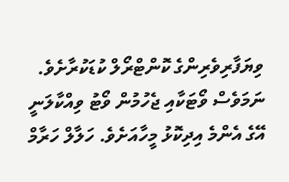ވިޔަފާރިވެރިންގެ ކޮންޓްރޯލް ކުޑަކުރާށެވެ. ނަމަވެސް ވޯޓަކާއި ޖެހުމުން ވޯޓު ވިއްކާލަނީ އޭގެ އެންމެ އިދިކޮޅު މީހާއަށެވެ. ހަލާލް ހަރާމް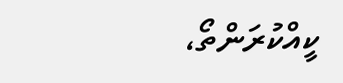ކީއްކުރަންތޯ،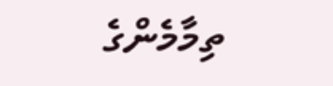ތިމާމެންގެ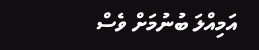އަމިއްލަ ބުނުމަށް ވެސް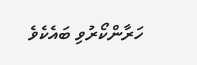ހަރާންކޯރުވި ބައެކެވެ